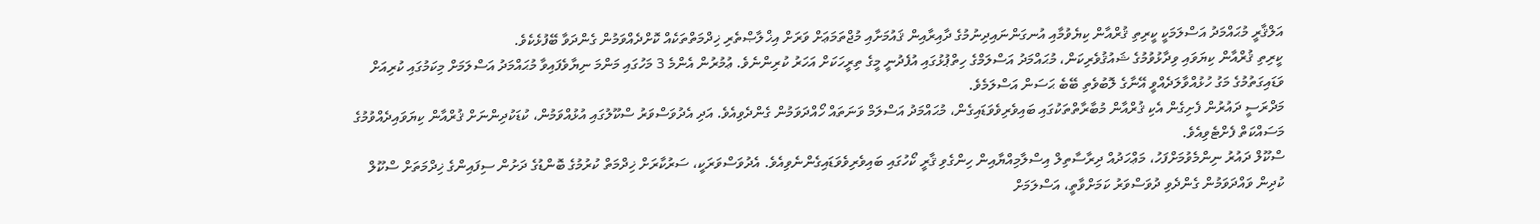އަލްޤާރީ މުޙައްމަދު އަސްލަމަކީ ކީރިތި ޤުރްއާން ކިޔެވުމާއި އުނގަންނައިދިނުމުގެ ދާއިރާއިން ޤައުމަށާއި މުޖްތަމަޢަށް ވަރަށް އިޚްލާޞްތެރި ޚިދްމަތްތަކެއް ކޮށްދެއްވަމުން ގެންދަވާ ބޭފުޅެކެވެ.
ކީރިތި ޤުރްއާން ކިޔަވައި ވިދާޅުވުމުގެ ޝައުޤުވެރިކަން، މުޙައްމަދު އަސްލަމްގެ ހިތްޕުޅުގައި އުފެދުނީ މީގެ ތިރީހަކަށް އަހަރު ކުރިންނެވެ. ޢުމުރުން އެންމެ 3 މަހުގައި މަންމަ ނިޔާވެފައިވާ މުޙައްމަދު އަސްލަމަށް މިކަމުގައި ކުރިއަށް ވަޑައިގަތުމުގެ މަގު ހުޅުއްވާލަދެއްވީ އޭނާގެ ލޮބުވެތި ބޭބެ ޙަސަން އަސްލަމެވެ.
މަދްރަސީ ދައުރުން ފެށިގެން އެކި ޤުރްއާން މުބާރާތްތަކުގައި ބައިވެރިވެވަޑައިގެން، މުޙައްމަދު އަސްލަމް ވަނަތައް ހޯއްދަވަމުން ގެންދެވިއެވެ. އަދި އެދުވަސްވަރު ސްކޫލުގައި އުޅުއްވަމުން، ކުޑަކުދިންނަށް ޤުރްއާން ކިޔަވައިދެއްވުމުގެ މަސައްކަތް ފެށްޓެވިއެވެ.
ސްކޫލް ދައުރު ނިންމެވުމަށްފަހު، މަޢްހަދުއް ދިރާސާތިލް އިސްލާމިއްޔާއިން ހިންގެވި ޤާރީ ކޯހުގައި ބައިވެރިވެވަޑައިގެންނެވިއެވެ. އެދުވަސްވަރަކީ، ސަރުކާރަށް ޚިދްމަތް ކުރުމުގެ ބޮންޑުގެ ދަށުން ސިފައިންގެ ޚިދްމަތަށް ސްކޫލް ކުދިން ވައްދަވަމުން ގެންދެވި ދުވަސްވަރު ކަމަށްވާތީ، އަސްލަމަށް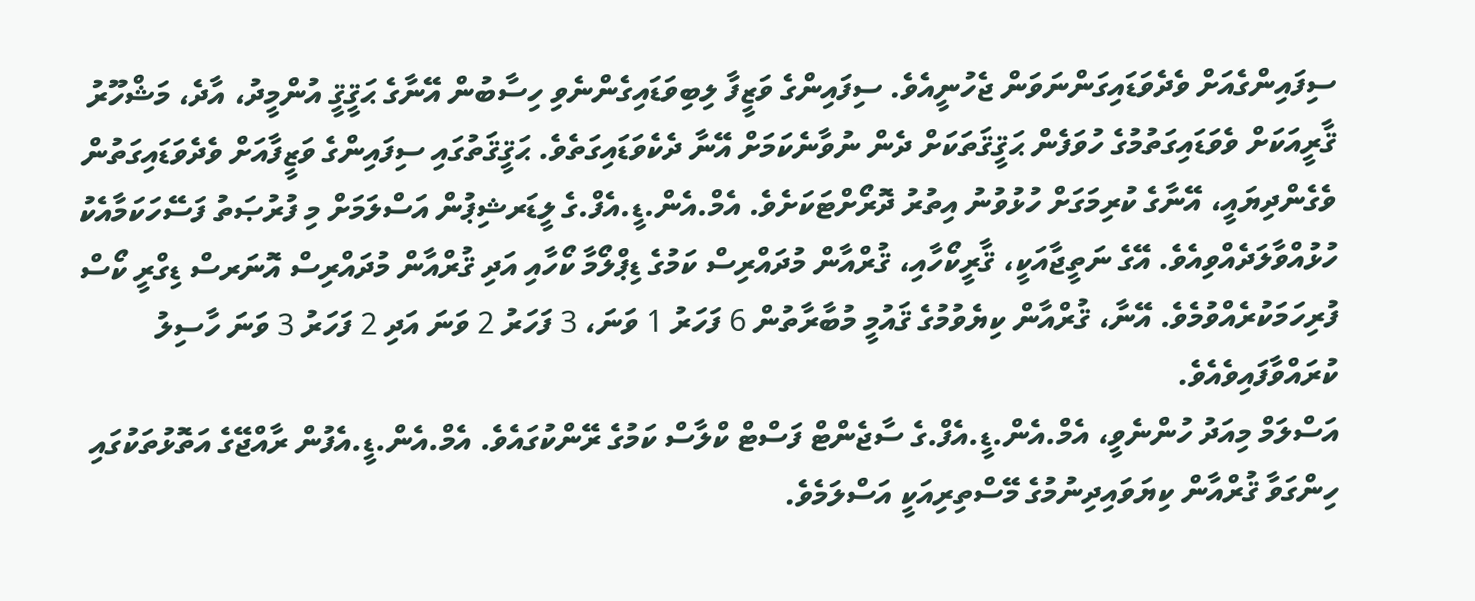ސިފައިންގެއަށް ވެދެވަޑައިގަންނަވަން ޖެހުނީއެވެ. ސިފައިންގެ ވަޒީފާ ލިބިވަޑައިގެންނެވި ހިސާބުން އޭނާގެ ޙަޤީޤީ އުންމީދު، އާދެ، މަޝްހޫރު ޤާރީއަކަށް ވެވަޑައިގަތުމުގެ ހުވަފެން ޙަޤީޤަތަކަށް ދެން ނުވާނެކަމަށް އޭނާ ދެކެވަޑައިގަތެވެ. ޙަޤީޤަތުގައި ސިފައިންގެ ވަޒީފާއަށް ވެދެވަޑައިގަތުން ވެގެންދިޔައީ، އޭނާގެ ކުރިމަގަށް ހުޅުވުނު އިތުރު ދޮރޯށްޓަކަށެވެ. އެމް.އެން.ޑީ.އެފް.ގެ ލީޑަރޝިޕުން އަސްލަމަށް މި ފުރުޞަތު ފަސޭހަކަމާއެކު ހުޅުއްވާލަދެއްވިއެވެ. އޭގެ ނަތީޖާއަކީ، ޤާރީކޯހާއި، ޤުރްއާން މުދައްރިސް ކަމުގެ ޑިޕްލޯމާ ކޯހާއި އަދި ޤުރްއާން މުދައްރިސް އޮނަރސް ޑިގްރީ ކޯސް ފުރިހަމަކުރެއްވުމެވެ. އޭނާ، ޤުރްއާން ކިޔެވުމުގެ ޤައުމީ މުބާރާތުން 6 ފަހަރު 1 ވަނަ، 3 ފަހަރު 2 ވަނަ އަދި 2 ފަހަރު 3 ވަނަ ހާސިލު ކުރައްވާފައިވެއެވެ.
އަސްލަމް މިއަދު ހުންނެވީ، އެމް.އެން.ޑީ.އެފް.ގެ ސާޖެންޓް ފަސްޓް ކްލާސް ކަމުގެ ރޭންކުގައެވެ. އެމް.އެން.ޑީ.އެފުން ރާއްޖޭގެ އަތޮޅުތަކުގައި ހިންގަވާ ޤުރްއާން ކިޔަވައިދިނުމުގެ މޭސްތިރިއަކީ އަސްލަމެވެ.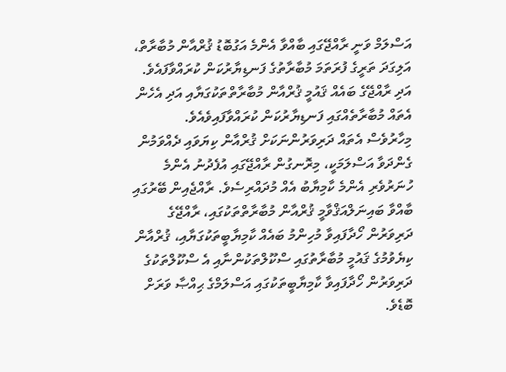އަސްލަމް ވަނީ ރާއްޖޭގައި ބާއްވާ އެންމެ އަގުބޮޑު ޤުރްއާން މުބާރާތް، އަލިގަދަ ތަރީގެ ފުރަތަމަ މުބާރާތުގެ ފަނޑިޔާރުކަން ކުރައްވާފައެވެ. އަދި ރާއްޖޭގެ ބައެއް ޤައުމީ ޤުރްއާން މުބާރާތްތަކުގަޔާއި އަދި އެހެން އެތައް މުބާރާތެއްގައި ފަނޑިޔާރުކަން ކުރައްވާފައިވެއެވެ.
މިހާރުވެސް އެތައް ދަރިވަރުންނަކަށް ޤުރްއާން ކިޔަވައި ދެއްވަމުން ގެންދަވާ އަސްލަމަކީ، މިރޮނގުން ރާއްޖޭގައި އުފެދުނު އެންމެ ހުނަރުވެރި އެންމެ ކާމިޔާބު އެއް މުދައްރިސެވެ. ރާއްޖެއިން ބޭރުގައި ބާއްވާ ބައިނަލްއަޤްވާމީ ޤުރްއާން މުބާރާތްތަކުގައި، ރާއްޖޭގެ ދަރިވަރުން ހޯދާފައިވާ މުހިންމު ބައެއް ކާމިޔާބީތަކުގަޔާއި، ޤުރްއާން ކިޔެވުމުގެ ޤައުމީ މުބާރާތުގައި ސްކޫލްތަކުންނާއި އެ ސްކޫލްތަކުގެ ދަރިވަރުން ހޯދާފައިވާ ކާމިޔާބީތަކުގައި އަސްލަމްގެ ޙިއްޞާ ވަރަށް ބޮޑެވެ.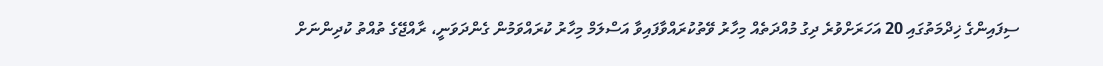ސިފައިންގެ ޚިދްމަތުގައި 20 އަހަރަށްވުރެ ދިގު މުއްދަތެއް މިހާރު ވޭތުކުރައްވާފައިވާ އަސްލަމް މިހާރު ކުރައްވަމުން ގެންދަވަނީ، ރާއްޖޭގެ ތުއްތު ކުދިންނަށް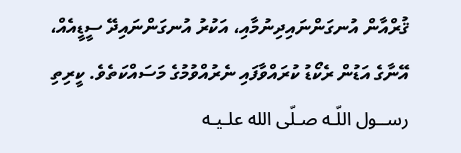ޤުރްއާން އުނގަންނައިދިނުމާއި، އަކުރު އުނގަންނައިދޭ ސީޑީއެއް، އޭނާގެ އަޑުން ރެކޯޑު ކުރައްވާފައި ނެރުއްވުމުގެ މަސައްކަތެވެ. ކީރިތި رســول اللّـه صـلّى الله علـيـه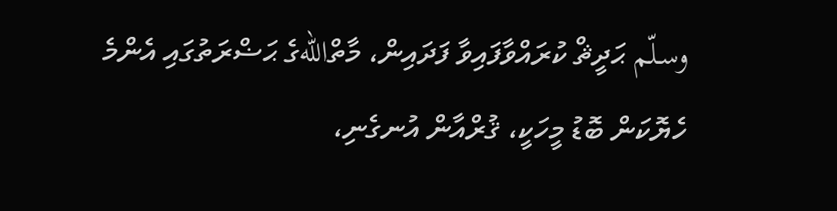وسـلّم ޙަދީޘް ކުރައްވާފައިވާ ފަދައިން، މާތްاللهގެ ޙަޟްރަތުގައި އެންމެ ހެޔޮކަން ބޮޑު މީހަކީ، ޤުރްއާން އުނގެނި،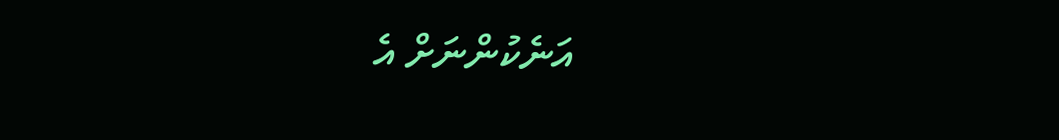އަނެކުންނަށް އެ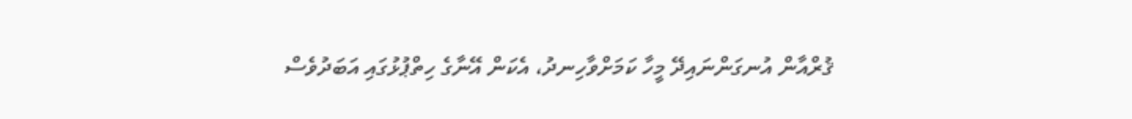ޤުރްއާން އުނގަންނައިދޭ މީހާ ކަމަށްވާހިނދު، އެކަން އޭނާގެ ހިތްޕުޅުގައި އަބަދުވެސް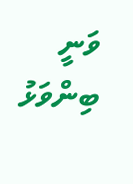ވަނީ ބިންވަޅު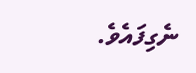ނެގިފައެވެ.